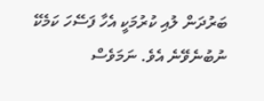ބަރުދަން ލުއި ކުރުމަކީ އެހާ ފަސޭހަ ކަމެކޭ ނުބުނެވޭނެ އެވެ. ނަމަވެސް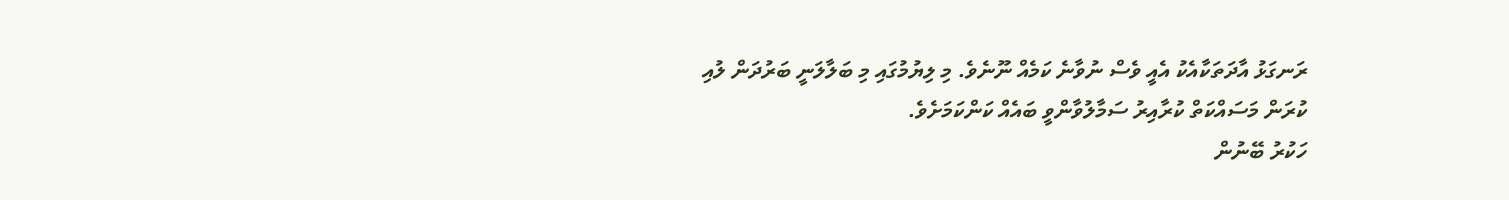ރަނގަޅު އާދަތަކާއެކު އެއީ ވެސް ނުވާނެ ކަމެއް ނޫނެވެ. މި ލިޔުމުގައި މި ބަލާލަނީ ބަރުދަން ލުއި ކުރަން މަސައްކަތް ކުރާއިރު ސަމާލުވާންވީ ބައެއް ކަންކަމަށެވެ.
ހަކުރު ބޭނުން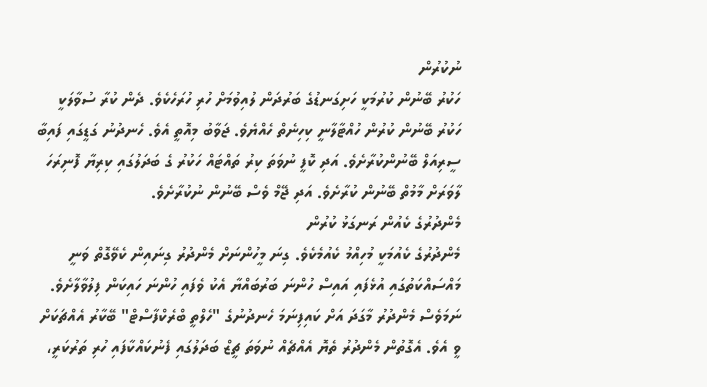ނުކުރުން
ހަކުރު ބޭނުން ކުރުމަކީ ހަށިގަނޑުގެ ބަރުދަން ލުއިވުމަށް ހުރި ހުރަހެކެވެ. ދެން ކުރާ ސުވާލަކީ ހަކުރު ބޭނުން ކުރުން ހުއްޓާލާނީ ކިހިނެތް ހެއްޔެވެ. ޖަވާބު މިއޮތީ އެވެ. ހެނދުނު ގަޑީގައި ފައިބާ ސީރިއަލް ބޭނުންކުރާށެވެ. އަދި ކޮފީ ނުވަތަ ކިރު ތައްޓައް ހަކުރު ގެ ބަދަލުގައި ކިރިޔާ ފޮނިރަހަ ލާވަރަށް މާމުތް ބޭނުން ކުރާށެވެ. އަދި ޖޭމް ވެސް ބޭނުން ނުކުރާށެވެ.
މެންދުރުގެ ކެއުން ރަނގަޅު ކުރުން
މެންދުރުގެ ކެއުމަކީ މުހިއްމު ކެއުމެކެވެ. ގިނަ މީހުންނަށް މެންދުރު ގިނައިން ކެވޭގޮތް ވަނީ މައްސައްކަތުގައި އުޅެފައި އައިސް ހުންނަ ބަރުބައްޔާ އެކު ވެފައި ހުންނަ ހައިކަން ފިލުވާލާށެވެ. ނަމަވެސް މެންދުރު މާގަދަ އަށް ކައިފިނަމަ ހެނދުނުގެ "ހެލްތީ ބްރެކްފާސްޓް" ބޭކާރު އެއްޗަކަށް ވީ އެވެ. އެގޮތުން މެންދުރު ތެޔޮ އެއްޗެއް ނުވަތަ ޗީޒް ބަދަލުގައި ފެނުކައްކާފައި ހުރި ތަރުކަރީ،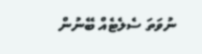ނުވަތަ ސެލެޓެއް ބޭނުން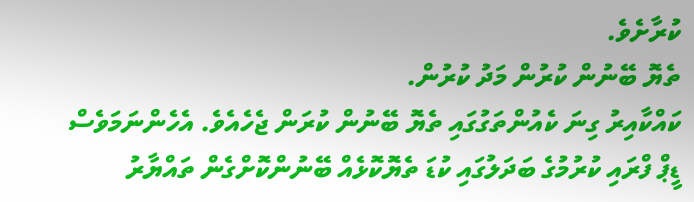ކުރާށެވެ.
ތެޔޮ ބޭނުން ކުރުން މަދު ކުރުން.
ކައްކާއިރު ގިނަ ކެއުންތަގުގައި ތެޔޮ ބޭނުން ކުރަން ޖެހެއެވެ. އެހެންނަމަވެސް ޑީޕް ފްރައި ކުރުމުގެ ބަދަލުގައި ކުޑަ ތެޔޮކޮޅެއް ބޭނުންކޮށްގެން ތައްޔާރު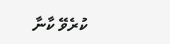ކުރެވޭ ކާނާ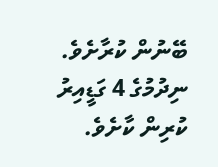ބޭނުން ކުރާށެވެ. ނިދުމުގެ 4 ގަޑީއިރު ކުރިން ކާށެވެ.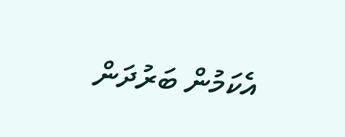އެކަމުން ބަރުދަން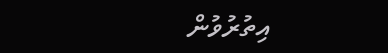އިތުރުވުން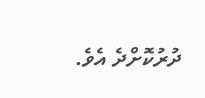ދުރުކޮށްދެ އެވެ.